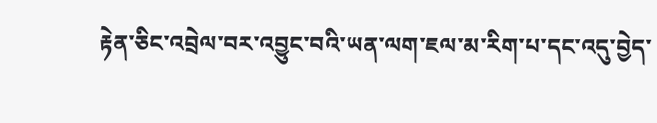རྟེན་ཅིང་འབྲེལ་བར་འབྱུང་བའི་ཡན་ལག་ཇལ་མ་རིག་པ་དང་འདུ་བྱེད་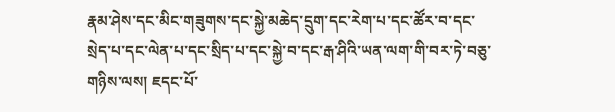རྣམ་ཤེས་དང་མིང་གཟུགས་དང་སྐྱེ་མཆེད་དྲུག་དང་རེག་པ་དང་ཚོར་བ་དང་སྲེད་པ་དང་ལེན་པ་དང་སྲིད་པ་དང་སྐྱེ་བ་དང་རྒ་ཤིའི་ཡན་ལག་གི་བར་ཏེ་བཅུ་གཉིས་ལས། ཇདང་པོ་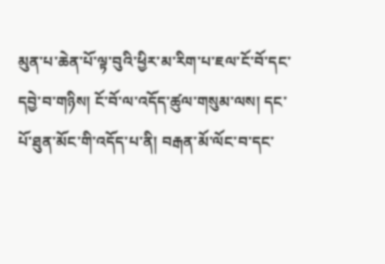མུན་པ་ཆེན་པོ་ལྟ་བུའི་ཕྱིར་མ་རིག་པ་ཇལ་ངོ་བོ་དང་དབྱེ་བ་གཉིས། ངོ་བོ་ལ་འདོད་ཚུལ་གསུམ་ལས། དང་པོ་ཐུན་མོང་གི་འདོད་པ་ནི། བརྒན་མོ་ལོང་བ་དང་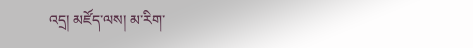འདྲ། མཛོད་ལས། མ་རིག་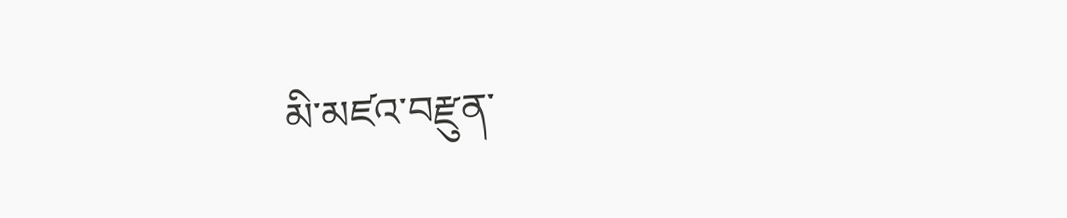མི་མཛའ་བརྫུན་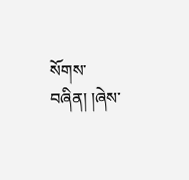སོགས་བཞིན། །ཞེས་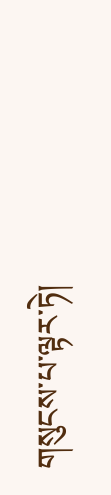གསུངས་པ་ལྟར་ཏེ།